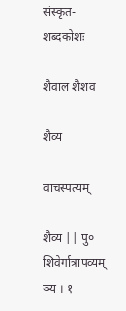संस्कृत-शब्दकोशः

शैवाल शैशव

शैव्य

वाचस्पत्यम्

शैव्य || पु० शिवेर्गात्रापव्यम् ञ्य । १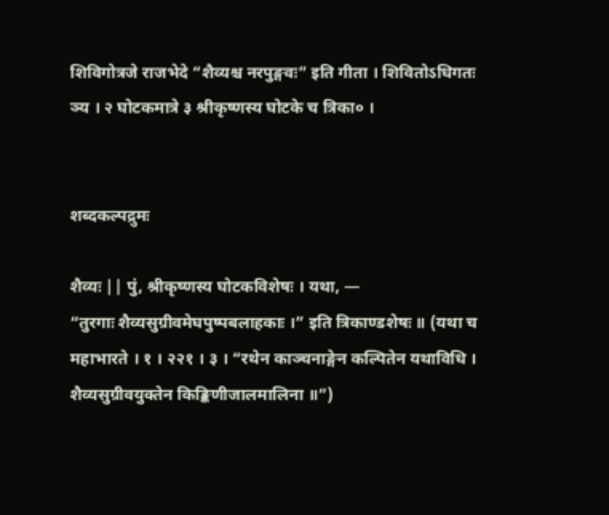शिविगोत्रजे राजभेदे “शैव्यश्च नरपुङ्गवः” इति गीता । शिवितोऽधिगतः ञ्य । २ घोटकमात्रे ३ श्रीकृष्णस्य घोटके च त्रिका० ।


शब्दकल्पद्रुमः

शैव्यः || पुं, श्रीकृष्णस्य घोटकविशेषः । यथा, —
“तुरगाः शैव्यसुग्रीवमेघपुष्पबलाहकाः ।” इति त्रिकाण्डशेषः ॥ (यथा च महाभारते । १ । २२१ । ३ । “रथेन काञ्चनाङ्गेन कल्पितेन यथाविधि । शैव्यसुग्रीवयुक्तेन किङ्किणीजालमालिना ॥”)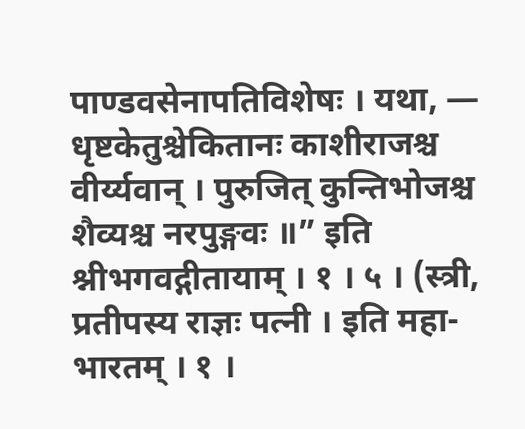पाण्डवसेनापतिविशेषः । यथा, — धृष्टकेतुश्चेकितानः काशीराजश्च वीर्य्यवान् । पुरुजित् कुन्तिभोजश्च शैव्यश्च नरपुङ्गवः ॥” इति श्नीभगवद्गीतायाम् । १ । ५ । (स्त्री, प्रतीपस्य राज्ञः पत्नी । इति महा- भारतम् । १ ।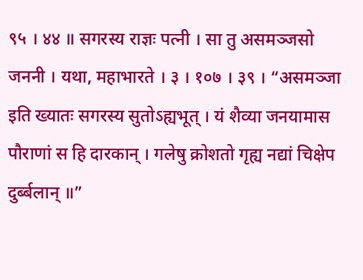९५ । ४४ ॥ सगरस्य राज्ञः पत्नी । सा तु असमञ्जसो जननी । यथा, महाभारते । ३ । १०७ । ३९ । “असमञ्जा इति ख्यातः सगरस्य सुतोऽह्यभूत् । यं शैव्या जनयामास पौराणां स हि दारकान् । गलेषु क्रोशतो गृह्य नद्यां चिक्षेप दुर्ब्बलान् ॥”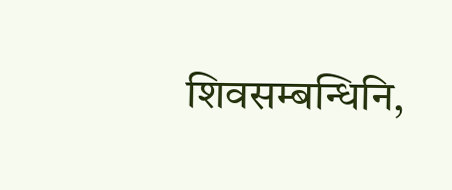शिवसम्बन्धिनि,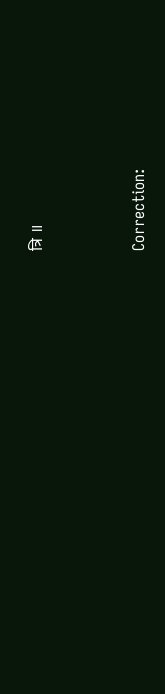त्रि ॥



Correction: